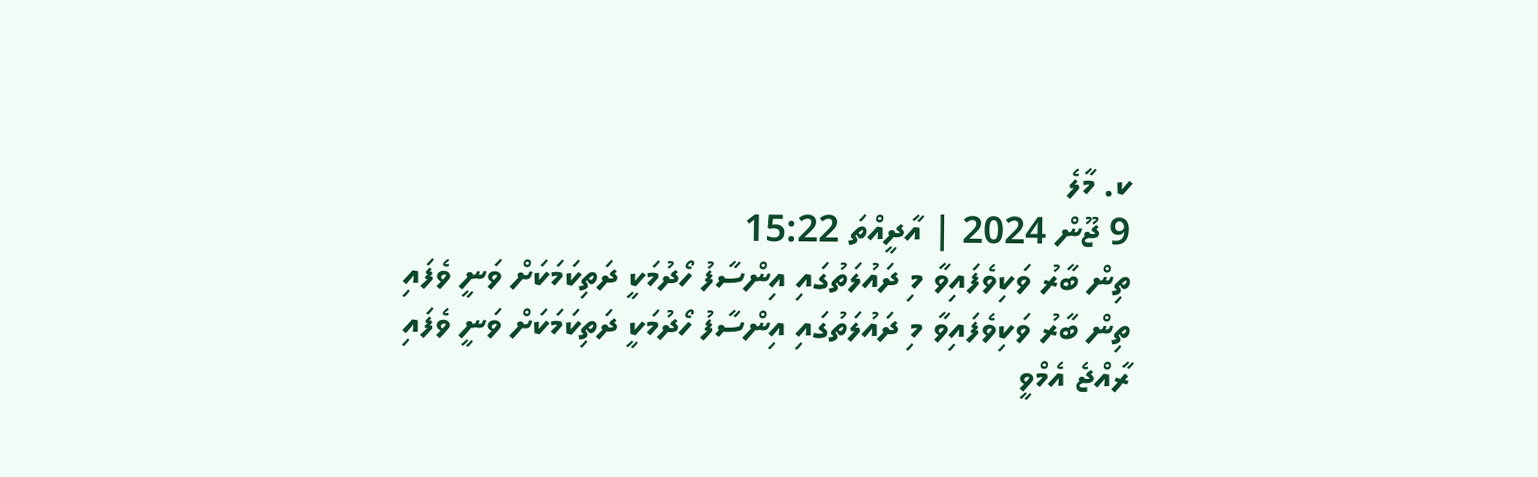ކ. މާލެ
9 ޖޫން 2024 | އާދީއްތަ 15:22
ތިން ބާރު ވަކިވެފައިވާ މި ދައުލަތުގައި އިންސާފު ހޯދުމަކީ ދަތިކަމަކަށް ވަނީ ވެފައި
ތިން ބާރު ވަކިވެފައިވާ މި ދައުލަތުގައި އިންސާފު ހޯދުމަކީ ދަތިކަމަކަށް ވަނީ ވެފައި
ރާއްޖެ އެމްވީ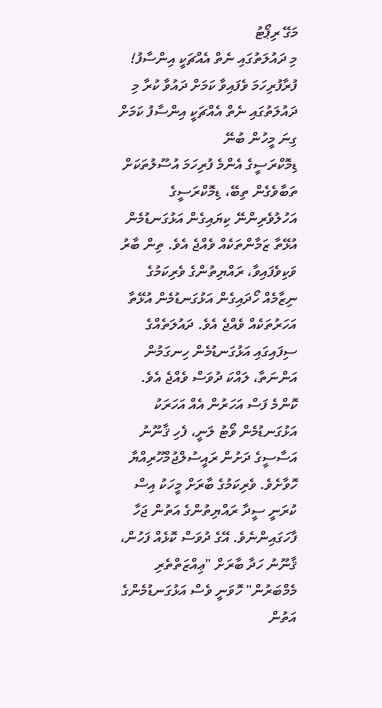މަގޭ ރިޕޯޓު
މި ދައުލަތުގައި ނެތް އެއްޗަކީ އިންސާފު!
ފުރާފުރިހަމަ ވެފައިވާ ކަމަށް ދައުވާ ކުރާ މި ދައުލަތުގައި ނެތް އެއްޗަކީ އިންސާފު ކަމަށް ގިނަ މީހުން ބުނޭ
ޑިމޮކްރަސީގެ އެންމެ ފުރިހަމަ އުސޫލުތަކަށް ތަބާވެގެން ތިބޭ، ޑިމޮކްރަސީގެ އަހުލުވެރިންނޭ ކިޔައިގެން އަޅުގަނޑުމެން އުޅޭތާ ޒަމާންތަކެއް ވެއްޖެ އެވެ. ތިން ބާރު ވަކިވެފައިވާ، ރައްޔިތުންގެ ވެރިކަމުގެ ނިޒާމެއް ހޯދައިގެން އަޅުގަނޑުމެން އުޅޭތާ އަހަރުތަކެއް ވެއްޖެ އެވެ. ދައުލަތެއްގެ ސިފައިގައި އަޅުގަނޑުމެން ހިނގަމުން އަންނަތާ، ލައްކަ ދުވަސް ވެއްޖެ އެވެ.
ކޮންމެ ފަސް އަހަރުން އެއް އަހަރަކު އަޅުގަނޑުމެން ވޯޓު ލަނީ، ފެހި ޤާނޫނު އަސާސީގެ ދަށުން ރައީސުލްޖުމްހޫރިއްޔާ ހޮވާށެވެ. ވެރިކަމުގެ ބާރަށް މީހަކު އިސް ކުރަނީ ސީދާ ރައްޔިތުންގެ އަތުން ޖަހާ ފާހަގައިންނެވެ. އޭގެ ދުވަސް ކޮޅެއް ފަހުން، ޤާނޫނު ހަދާ ބާރަށް "ޢިއްޒަތްތެރި މެމްބަރުން" ހޮވަނީ ވެސް އަޅުގަނޑުމެންގެ އަތުން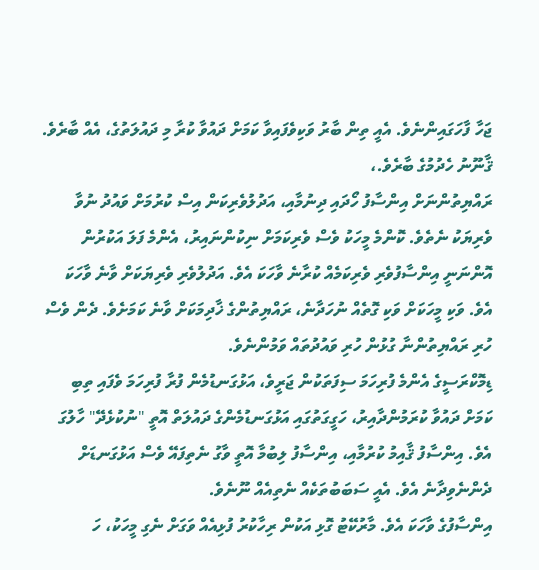ޖަހާ ފާހަގައިންނެވެ. އެއީ ތިން ބާރު ވަކިވެފައިވާ ކަމަށް ދައުވާ ކުރާ މި ދައުލަތުގެ، އެއް ބާރެވެ. ޤާނޫނު ހެދުމުގެ ބާރެވެ.،
ރައްޔިތުންނަށް އިންސާފު ހޯދައި ދިނުމާއި، އަދުލުވެރިކަން އިސް ކުރުމަށް ވައުދު ނުވާ ވެރިޔަކު ނެތެވެ. ކޮންމެ މީހަކު ވެސް ވެރިކަމަށް ނިކުންނައިރު، އެންމެ ފަލަ އަކުރުން އޮންނަނީ އިންސާފުވެރި ވެރިކަމެއް ކުރާނެ ވާހަކަ އެވެ. އަދުލުވެރި ވެރިޔަކަށް ވާނެ ވާހަކަ އެވެ. ވަކި މީހަކަށް ވަކި ގޮތެއް ނުހަދާނެ، ރައްޔިތުންގެ ޚާދިމަކަށް ވާނެ ކަމަށެވެ. ދެން ވެސް ހުރި ރައްޔިތުންނާ ގުޅުން ހުރި ވައުދުތައް ވަމުންނެވެ.
ޑިމޮކްރަސީގެ އެންމެ ފުރިހަމަ ސިފަތަކުން ޖަރީވެ، އަޅުގަނޑުމެން ފުރާ ފުރިހަމަ ވެފައި ތިބި ކަމަށް ދައުވާ ކުރަމުންދާއިރު، ހަގީގަތުގައި އަޅުގަނޑުމެންގެ ދައުލަތް އޮތީ "ނުކުޅެދޭ" ހާލުގަ އެވެ. އިންސާފު ޤާއިމު ކުރުމާއި، އިންސާފު ލިބުމާ އޮތީ ވާގު ނެތިފައޭ ވެސް އަޅުގަނޑަށް ދެންނެވިދާނެ އެވެ. އެއީ ސަބަބުތަކެއް ނެތިއެއް ނޫނެވެ.
އިންސާފުގެ ވާހަކަ އެވެ. މާރުކޭޓު ގޮޅި އަކުން ރިހާކުރު ފުޅިއެއް ވަގަށް ނެގި މީހަކު، ހަ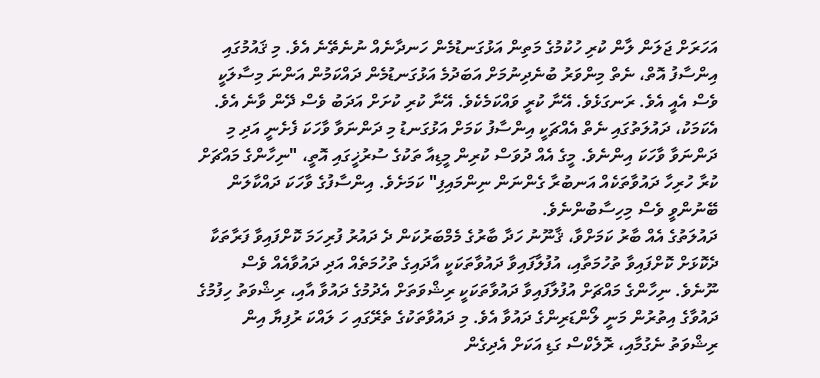އަހަރަށް ޖަލަން ލާން ކުރި ހުކުމުގެ މަތިން އަޅުގަނޑުމެން ހަނދާނެއް ނުނެތޭނެ އެވެ. މި ޤައުމުގައި އިންސާފު އޮތް، ނެތް މިންވަރު ބުނެދިނުމަށް އަބަދުމެ އަޅުގަނޑުމެން ދައްކަމުން އަންނަ މިސާލަކީ ވެސް އެއީ އެވެ. ރަނގަޅެވެ. އޭނާ ކުރީ ވައްކަމެކެވެ. އޭނާ ކުރި ކުށަށް އަދަބު ވެސް ދޭން ވާނެ އެވެ.
އެކަމަކު، ދައުލަތުގައި ނެތް އެއްޗަކީ އިންސާފު ކަމަށް އަޅުގަނޑު މި ދަންނަވާ ވާހަކަ ފެށެނީ އަދި މި ދަންނަވާ ވާހަކަ އިންނެވެ. މީގެ އެއް ދުވަސް ކުރިން މީޑިއާ ތަކުގެ ސުރުޚީގައި އޮތީ، "ނިހާންގެ މައްޗަށް ކުރާ ހުރިހާ ދައުވާތަކެއް އަނބުރާ ގެންނަން ނިންމައިފި" ކަމަށެވެ. އިންސާފުގެ ވާހަކަ ދައްކާލަން ބޭނުންވީ ވެސް މިހިސާބުންނެވެ.
ދައުލަތުގެ އެއް ބާރު ކަމަށްވާ، ޤާނޫނު ހަދާ ބާރުގެ މެމްބަރުކަން ދެ ދައުރު ފުރިހަމަ ކޮށްފައިވާ ފަރާތަކާ ދެކޮޅަށް ކޮށްފައިވާ ތުހުމަތާއި، އުފުލާފައިވާ ދައުވާތަކަކީ އާދައިގެ ތުހުމަތެއް އަދި ދައުވާއެއް ވެސް ނޫނެވެ. ނިހާންގެ މައްޗަށް އުފުލާފައިވާ ދައުވާތަކަކީ ރިޝްވަތަށް އެދުމުގެ ދައުވާ އާއި، ރިޝްވަތު ހިފުމުގެ ދައުވާގެ އިތުރުން މަނީ ލޯންޑަރިންގެ ދައުވާ އެވެ. މި ދައުވާތަކުގެ ތެރޭގައި ހަ ލައްކަ ރުފިޔާ އިން ރިޝްވަތު ނެގުމާއި، ރޮލެކްސް ގަޑި އަކަށް އެދިގެން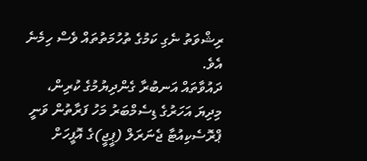ރިޝްވަތު ނެގި ކަމުގެ ތުހުމަތުތައް ވެސް ހިމެނެ އެވެ.
ދައުވާތައް އަނބުރާ ގެންދިޔުމުގެ ކުރިން، މިދިޔަ އަހަރުގެ ޑިސެމްބަރު މަހު ފަރާތުން ވަނީ ޕްރޮސެކިއުޓާ ޖެނަރަލް (ޕީޖީ)ގެ އޮފީހަށް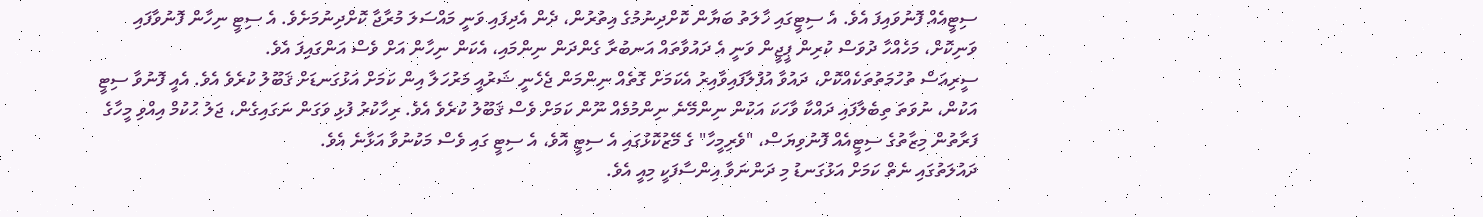ސިޓީއެއް ފޮނުވައިފަ އެވެ. އެ ސިޓީގައި ހާލަތު ބަޔާން ކޮށްދިނުމުގެ އިތުރުން، ދެން އެދިފައި ވަނީ މައްސަލަ މުރާޖާ ކޮށްދިނުމަށެވެ. އެ ސިޓީ ނިހާން ފޮނުވާފައި ވަނިކޮށް، މަހެއްހާ ދުވަސް ކުރިން ޕީޖީން ވަނީ އެ ދައުވާތައް އަނބުރާ ގެންދަން ނިންމައި، އެކަން ނިހާން އަށް ވެސް އަންގައިފަ އެވެ.
ސީރިއަސް ތުހުމަތުތަކެއްކޮށް، ދައުވާ އުފުލާފައިވާއިރު އެކަމަށް ގޮތެއް ނިންމަން ޖެހެނީ ޝަރުއީ މަރުހަލާ އިން ކަމަށް އަޅުގަނޑަށް ޤަބޫލު ކުރެވެ އެވެ. އެއީ ފޮނުވާ ސިޓީ އަކުން، ނުވަތަ ތިބެލާފައި ދައްކާ ވާހަކަ އަކުން ނިންމޭނެ ނިންމުމެއް ނޫން ކަމަށް ވެސް ޤަބޫލު ކުރެވެ އެވެ. ރިހާކުރު ފުޅި ވަގަން ނަގައިގެން، ޖަލު ޙުކުމް އިއްވި މީހާގެ ފަރާތުން މިޒާތުގެ ސިޓީއެއް ފޮނުވިޔަސް، "ވެރިމީހާ" ގެ މޭޒުކޮޅުގައި އެ ސިޓީ އޮވެ، އެ ސިޓީ ގައި ވެސް މަކުނުވާ އަޅާނެ އެވެ.
ދައުލަތުގައި ނެތް ކަމަށް އަޅުގަނޑު މި ދަންނަވާ އިންސާފަކީ މިއީ އެވެ.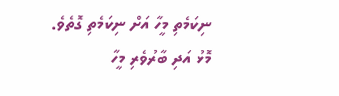ނިކަމެތި މީހާ އަށް ނިކަމެތި ގޮތެވެ. މޮޅު އަދި ބާރުވެރި މީހާ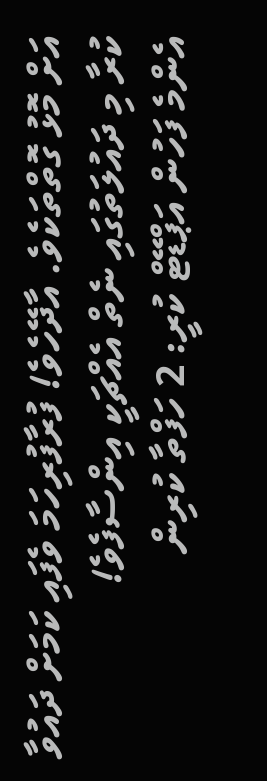އަށް މޮޅު ގޮތްތަކެވެ. އާދޭހެވެ! ފުރާފުރިހަމަ ވެފައި ކަމަށް ދައުވާ ކުރާ މި ދައުލަތުގައި ނެތް އެއްޗަކީ އިންސާފެވެ!
އެންމެ ފަހުން އަޕްޑޭޓް ކުރީ: 2 ހަފްތާ ކުރިން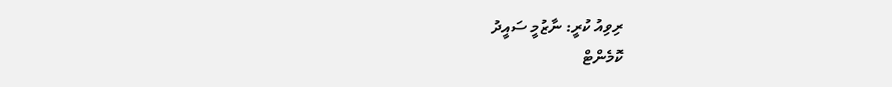ރިވިއު ކުރީ: ނާޒުމީ ސައީދު
ކޮމެންޓް